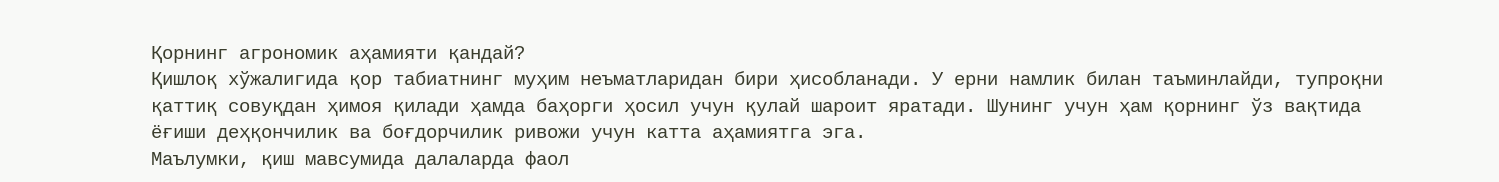Қорнинг агрономик аҳамияти қандай?
Қишлоқ хўжалигида қор табиатнинг муҳим неъматларидан бири ҳисобланади. У ерни намлик билан таъминлайди, тупроқни қаттиқ совуқдан ҳимоя қилади ҳамда баҳорги ҳосил учун қулай шароит яратади. Шунинг учун ҳам қорнинг ўз вақтида ёғиши деҳқончилик ва боғдорчилик ривожи учун катта аҳамиятга эга.
Маълумки, қиш мавсумида далаларда фаол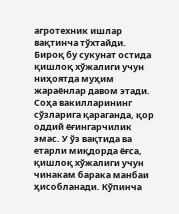агротехник ишлар вақтинча тўхтайди. Бироқ бу сукунат остида қишлоқ хўжалиги учун ниҳоятда муҳим жараёнлар давом этади.
Соҳа вакилларининг сўзларига қараганда, қор оддий ёғингарчилик эмас. У ўз вақтида ва етарли миқдорда ёғса, қишлоқ хўжалиги учун чинакам барака манбаи ҳисобланади. Кўпинча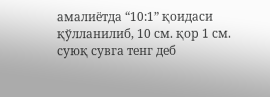амалиётда “10:1” қоидаси қўлланилиб, 10 см. қор 1 см. суюқ сувга тенг деб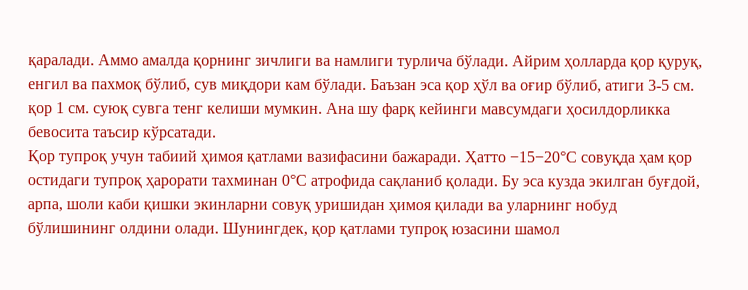қаралади. Аммо амалда қорнинг зичлиги ва намлиги турлича бўлади. Айрим ҳолларда қор қуруқ, енгил ва пахмоқ бўлиб, сув миқдори кам бўлади. Баъзан эса қор ҳўл ва оғир бўлиб, атиги 3-5 см. қор 1 см. суюқ сувга тенг келиши мумкин. Ана шу фарқ кейинги мавсумдаги ҳосилдорликка бевосита таъсир кўрсатади.
Қор тупроқ учун табиий ҳимоя қатлами вазифасини бажаради. Ҳатто −15−20°С совуқда ҳам қор остидаги тупроқ ҳарорати тахминан 0°С атрофида сақланиб қолади. Бу эса кузда экилган буғдой, арпа, шоли каби қишки экинларни совуқ уришидан ҳимоя қилади ва уларнинг нобуд бўлишининг олдини олади. Шунингдек, қор қатлами тупроқ юзасини шамол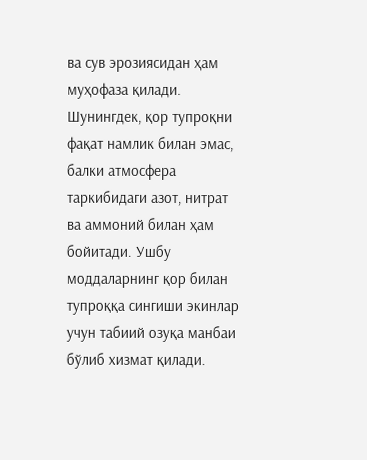ва сув эрозиясидан ҳам муҳофаза қилади. Шунингдек, қор тупроқни фақат намлик билан эмас, балки атмосфера таркибидаги азот, нитрат ва аммоний билан ҳам бойитади. Ушбу моддаларнинг қор билан тупроққа сингиши экинлар учун табиий озуқа манбаи бўлиб хизмат қилади.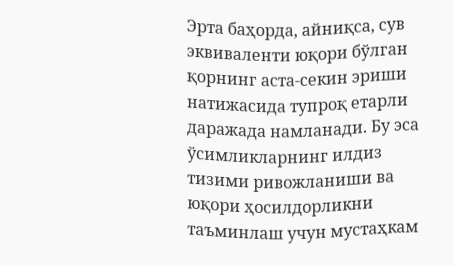Эрта баҳорда, айниқса, сув эквиваленти юқори бўлган қорнинг аста-секин эриши натижасида тупроқ етарли даражада намланади. Бу эса ўсимликларнинг илдиз тизими ривожланиши ва юқори ҳосилдорликни таъминлаш учун мустаҳкам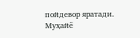пойдевор яратади.
Муҳайё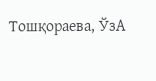Тошқораева, ЎзА